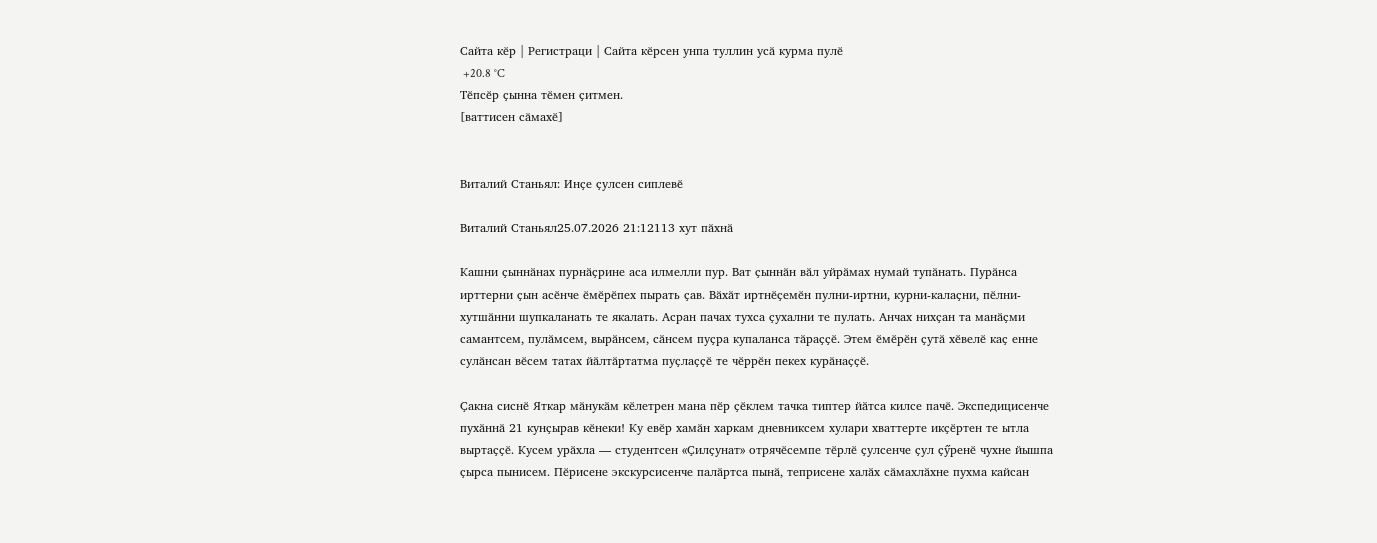Сайта кӗр | Регистраци | Сайта кӗрсен унпа туллин усӑ курма пулӗ
 +20.8 °C
Тӗпсӗр ҫынна тӗмен ҫитмен.
[ваттисен сӑмахӗ]


Виталий Станьял: Инҫе ҫулсен сиплевӗ

Виталий Станьял25.07.2026 21:12113 хут пӑхнӑ

Кашни ҫыннӑнах пурнӑҫрине аса илмелли пур. Ват ҫыннӑн вӑл уйрӑмах нумай тупӑнать. Пурӑнса ирттерни ҫын асӗнче ӗмӗрӗпех пырать ҫав. Вӑхӑт иртнӗҫемӗн пулни-иртни, курни-калаҫни, пӗлни-хутшӑнни шупкаланать те якалать. Асран пачах тухса ҫухални те пулать. Анчах нихҫан та манӑҫми самантсем, пулӑмсем, вырӑнсем, сӑнсем пуҫра купаланса тӑраҫҫӗ. Этем ӗмӗрӗн ҫутӑ хӗвелӗ каҫ енне сулӑнсан вӗсем татах йӑлтӑртатма пуҫлаҫҫӗ те чӗррӗн пекех курӑнаҫҫӗ.

Ҫакна сиснӗ Яткар мӑнукӑм кӗлетрен мана пӗр ҫӗклем тачка типтер йӑтса килсе пачӗ. Экспедицисенче пухӑннӑ 21 кунҫырав кӗнеки! Ку евӗр хамӑн харкам дневниксем хулари хваттерте икҫӗртен те ытла выртаҫҫӗ. Кусем урӑхла — студентсен «Ҫилҫунат» отрячӗсемпе тӗрлӗ ҫулсенче ҫул ҫӳренӗ чухне йышпа ҫырса пынисем. Пӗрисене экскурсисенче палӑртса пынӑ, теприсене халӑх сӑмахлӑхне пухма кайсан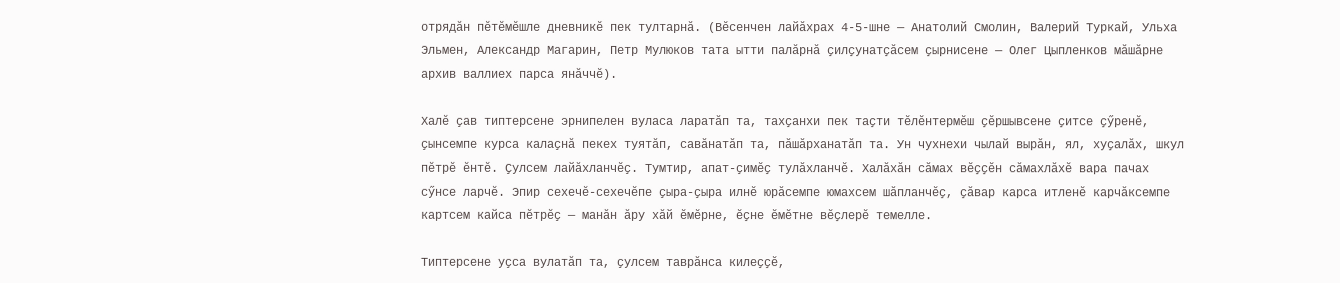отрядӑн пӗтӗмӗшле дневникӗ пек тултарнӑ. (Вӗсенчен лайӑхрах 4-5-шне — Анатолий Смолин, Валерий Туркай, Ульха Эльмен, Александр Магарин, Петр Мулюков тата ытти палӑрнӑ ҫилҫунатҫӑсем ҫырнисене — Олег Цыпленков мӑшӑрне архив валлиех парса янӑччӗ).

Халӗ ҫав типтерсене эрнипелен вуласа ларатӑп та, тахҫанхи пек таҫти тӗлӗнтермӗш ҫӗршывсене ҫитсе ҫӳренӗ, ҫынсемпе курса калаҫнӑ пекех туятӑп, савӑнатӑп та, пӑшӑрханатӑп та. Ун чухнехи чылай вырӑн, ял, хуҫалӑх, шкул пӗтрӗ ӗнтӗ. Ҫулсем лайӑхланчӗҫ. Тумтир, апат-ҫимӗҫ тулӑхланчӗ. Халӑхӑн сӑмах вӗҫҫӗн сӑмахлӑхӗ вара пачах сӳнсе ларчӗ. Эпир сехечӗ-сехечӗпе ҫыра-ҫыра илнӗ юрӑсемпе юмахсем шӑпланчӗҫ, ҫӑвар карса итленӗ карчӑксемпе картсем кайса пӗтрӗҫ — манӑн ӑру хӑй ӗмӗрне, ӗҫне ӗмӗтне вӗҫлерӗ темелле.

Типтерсене уҫса вулатӑп та, ҫулсем таврӑнса килеҫҫӗ,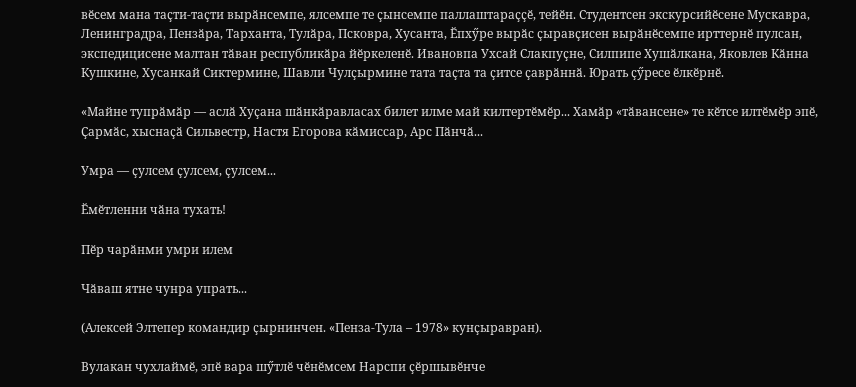вӗсем мана таҫти-таҫти вырӑнсемпе, ялсемпе те ҫынсемпе паллаштараҫҫӗ, тейӗн. Студентсен экскурсийӗсене Мускавра, Ленинградра, Пензӑра, Тарханта, Тулӑра, Псковра, Хусанта, Ӗпхӳре вырӑс ҫыравҫисен вырӑнӗсемпе ирттернӗ пулсан, экспедицисене малтан тӑван республикӑра йӗркеленӗ. Ивановпа Ухсай Слакпуҫне, Силпипе Хушӑлкана, Яковлев Кӑнна Кушкине, Хусанкай Сиктермине, Шавли Чулҫырмине тата таҫта та ҫитсе ҫаврӑннӑ. Юрать ҫӳресе ӗлкӗрнӗ.

«Майне тупрӑмӑр — аслӑ Хуҫана шӑнкӑравласах билет илме май килтертӗмӗр... Хамӑр «тӑвансене» те кӗтсе илтӗмӗр эпӗ, Ҫармӑс, хыснаҫӑ Сильвестр, Настя Егорова кӑмиссар, Арс Пӑнчӑ...

Умра — ҫулсем ҫулсем, ҫулсем...

Ӗмӗтленни чӑна тухать!

Пӗр чарӑнми умри илем

Чӑваш ятне чунра упрать...

(Алексей Элтепер командир ҫырнинчен. «Пенза-Тула – 1978» кунҫыравран).

Вулакан чухлаймӗ, эпӗ вара шӳтлӗ чӗнӗмсем Нарспи ҫӗршывӗнче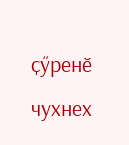ҫӳренӗ чухнех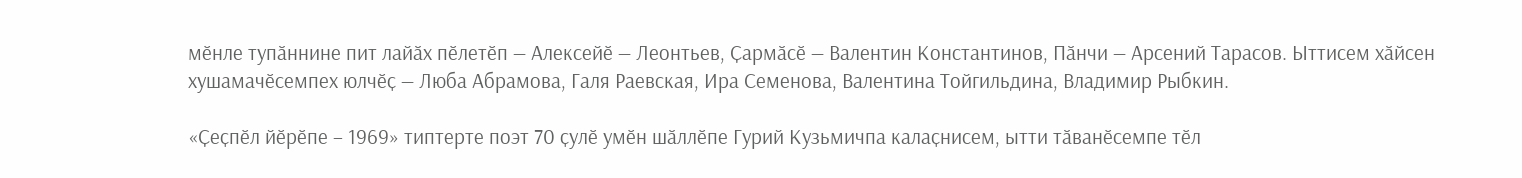мӗнле тупӑннине пит лайӑх пӗлетӗп — Алексейӗ — Леонтьев, Ҫармӑсӗ — Валентин Константинов, Пӑнчи — Арсений Тарасов. Ыттисем хӑйсен хушамачӗсемпех юлчӗҫ — Люба Абрамова, Галя Раевская, Ира Семенова, Валентина Тойгильдина, Владимир Рыбкин.

«Ҫеҫпӗл йӗрӗпе – 1969» типтерте поэт 70 ҫулӗ умӗн шӑллӗпе Гурий Кузьмичпа калаҫнисем, ытти тӑванӗсемпе тӗл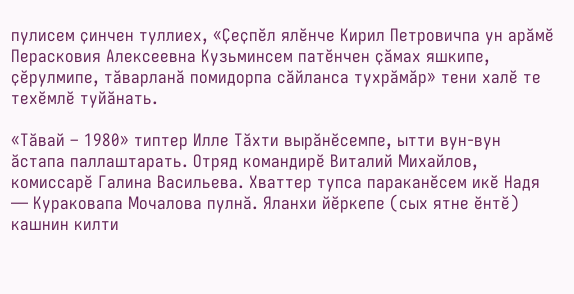пулисем ҫинчен туллиех, «Ҫеҫпӗл ялӗнче Кирил Петровичпа ун арӑмӗ Перасковия Алексеевна Кузьминсем патӗнчен ҫӑмах яшкипе, ҫӗрулмипе, тӑварланӑ помидорпа сӑйланса тухрӑмӑр» тени халӗ те техӗмлӗ туйӑнать.

«Тӑвай – 1980» типтер Илле Тӑхти вырӑнӗсемпе, ытти вун-вун ӑстапа паллаштарать. Отряд командирӗ Виталий Михайлов, комиссарӗ Галина Васильева. Хваттер тупса параканӗсем икӗ Надя — Кураковапа Мочалова пулнӑ. Яланхи йӗркепе (сых ятне ӗнтӗ) кашнин килти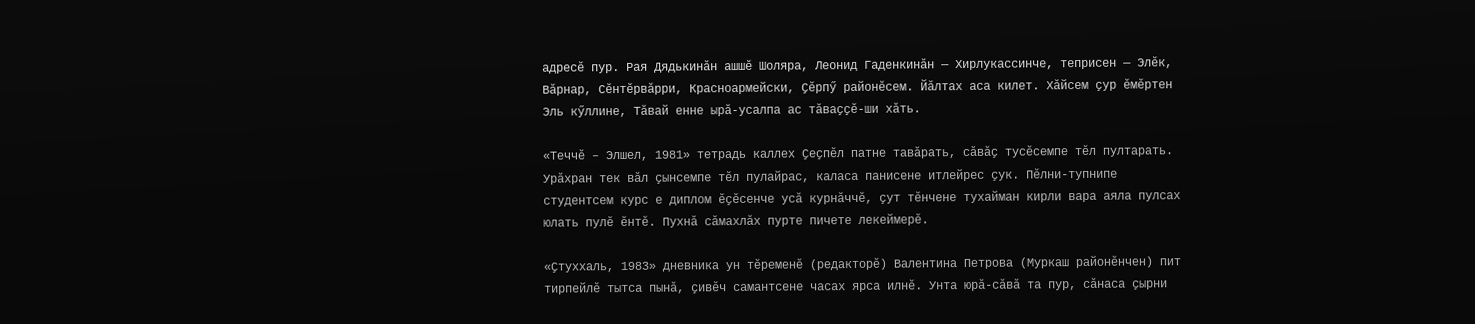адресӗ пур. Рая Дядькинӑн ашшӗ Шоляра, Леонид Гаденкинӑн — Хирлукассинче, теприсен — Элӗк, Вӑрнар, Сӗнтӗрвӑрри, Красноармейски, Ҫӗрпӳ районӗсем. Йӑлтах аса килет. Хӑйсем ҫур ӗмӗртен Эль кӳллине, Тӑвай енне ырӑ-усалпа ас тӑваҫҫӗ-ши хӑть.

«Теччӗ – Элшел, 1981» тетрадь каллех Ҫеҫпӗл патне тавӑрать, сӑвӑҫ тусӗсемпе тӗл пултарать. Урӑхран тек вӑл ҫынсемпе тӗл пулайрас, каласа панисене итлейрес ҫук. Пӗлни-тупнипе студентсем курс е диплом ӗҫӗсенче усӑ курнӑччӗ, ҫут тӗнчене тухайман кирли вара аяла пулсах юлать пулӗ ӗнтӗ. Пухнӑ сӑмахлӑх пурте пичете лекеймерӗ.

«Ҫтуххаль, 1983» дневника ун тӗременӗ (редакторӗ) Валентина Петрова (Муркаш районӗнчен) пит тирпейлӗ тытса пынӑ, ҫивӗч самантсене часах ярса илнӗ. Унта юрӑ-сӑвӑ та пур, сӑнаса ҫырни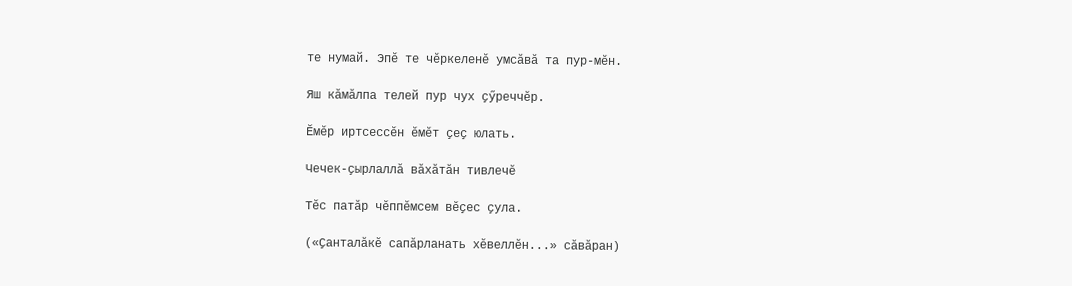те нумай. Эпӗ те чӗркеленӗ умсӑвӑ та пур-мӗн.

Яш кӑмӑлпа телей пур чух ҫӳреччӗр.

Ӗмӗр иртсессӗн ӗмӗт ҫеҫ юлать.

Чечек-ҫырлаллӑ вӑхӑтӑн тивлечӗ

Тӗс патӑр чӗппӗмсем вӗҫес ҫула.

(«Ҫанталӑкӗ сапӑрланать хӗвеллӗн...» сӑвӑран)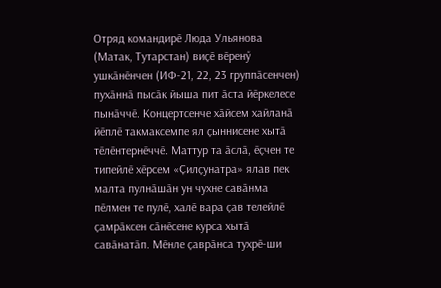Отряд командирӗ Люда Ульянова (Матак, Тутарстан) виҫӗ вӗренӳ ушкӑнӗнчен (ИФ-21, 22, 23 группӑсенчен) пухӑннӑ пысӑк йыша пит ӑста йӗркелесе пынӑччӗ. Концертсенче хӑйсем хайланӑ йӗплӗ такмаксемпе ял ҫыннисене хытӑ тӗлӗнтернӗччӗ. Маттур та ӑслӑ, ӗҫчен те типейлӗ хӗрсем «Ҫилҫунатра» ялав пек малта пулнӑшӑн ун чухне савӑнма пӗлмен те пулӗ, халӗ вара ҫав телейлӗ ҫамрӑксен сӑнӗсене курса хытӑ савӑнатӑп. Мӗнле ҫаврӑнса тухрӗ-ши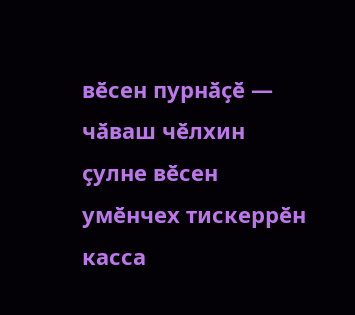вӗсен пурнӑҫӗ — чӑваш чӗлхин ҫулне вӗсен умӗнчех тискеррӗн касса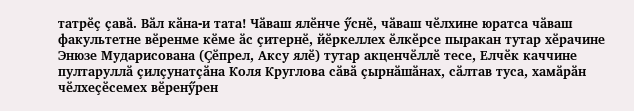татрӗҫ ҫавӑ. Вӑл кӑна-и тата! Чӑваш ялӗнче ӳснӗ, чӑваш чӗлхине юратса чӑваш факультетне вӗренме кӗме ӑс ҫитернӗ, йӗркеллех ӗлкӗрсе пыракан тутар хӗрачине Энюзе Мударисована (Ҫӗпрел, Аксу ялӗ) тутар акценчӗллӗ тесе, Елчӗк каччине пултаруллӑ ҫилҫунатҫӑна Коля Круглова сӑвӑ ҫырнӑшӑнах, сӑлтав туса, хамӑрӑн чӗлхеҫӗсемех вӗренӳрен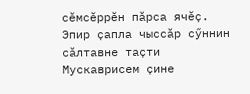сӗмсӗррӗн пӑрса ячӗҫ. Эпир ҫапла чыссӑр сӳннин сӑлтавне таҫти Мускаврисем ҫине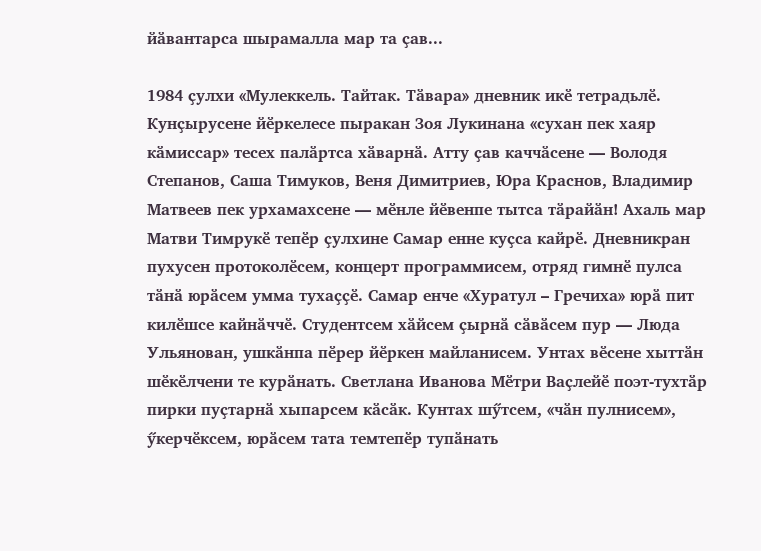йӑвантарса шырамалла мар та ҫав...

1984 ҫулхи «Мулеккель. Тайтак. Тӑвара» дневник икӗ тетрадьлӗ. Кунҫырусене йӗркелесе пыракан Зоя Лукинана «сухан пек хаяр кӑмиссар» тесех палӑртса хӑварнӑ. Атту ҫав каччӑсене — Володя Степанов, Саша Тимуков, Веня Димитриев, Юра Краснов, Владимир Матвеев пек урхамахсене — мӗнле йӗвенпе тытса тӑрайӑн! Ахаль мар Матви Тимрукӗ тепӗр ҫулхине Самар енне куҫса кайрӗ. Дневникран пухусен протоколӗсем, концерт программисем, отряд гимнӗ пулса тӑнӑ юрӑсем умма тухаҫҫӗ. Самар енче «Хуратул – Гречиха» юрӑ пит килӗшсе кайнӑччӗ. Студентсем хӑйсем ҫырнӑ сӑвӑсем пур — Люда Ульянован, ушкӑнпа пӗрер йӗркен майланисем. Унтах вӗсене хыттӑн шӗкӗлчени те курӑнать. Светлана Иванова Мӗтри Ваҫлейӗ поэт-тухтӑр пирки пуҫтарнӑ хыпарсем кӑсӑк. Кунтах шӳтсем, «чӑн пулнисем», ӳкерчӗксем, юрӑсем тата темтепӗр тупӑнать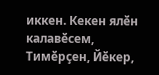иккен. Кекен ялӗн калавӗсем, Тимӗрҫен, Йӗкер,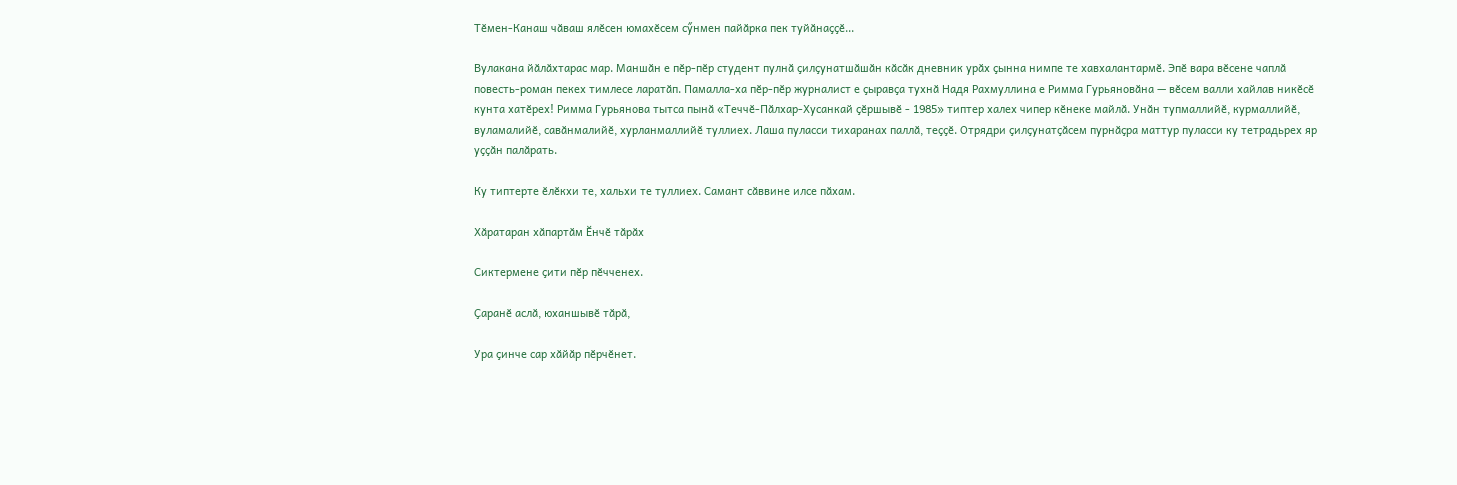Тӗмен-Канаш чӑваш ялӗсен юмахӗсем сӳнмен пайӑрка пек туйӑнаҫҫӗ...

Вулакана йӑлӑхтарас мар. Маншӑн е пӗр-пӗр студент пулнӑ ҫилҫунатшӑшӑн кӑсӑк дневник урӑх ҫынна нимпе те хавхалантармӗ. Эпӗ вара вӗсене чаплӑ повесть-роман пекех тимлесе ларатӑп. Памалла-ха пӗр-пӗр журналист е ҫыравҫа тухнӑ Надя Рахмуллина е Римма Гурьяновӑна — вӗсем валли хайлав никӗсӗ кунта хатӗрех! Римма Гурьянова тытса пынӑ «Теччӗ-Пӑлхар-Хусанкай ҫӗршывӗ - 1985» типтер халех чипер кӗнеке майлӑ. Унӑн тупмаллийӗ, курмаллийӗ, вуламалийӗ, савӑнмалийӗ, хурланмаллийӗ туллиех. Лаша пуласси тихаранах паллӑ, теҫҫӗ. Отрядри ҫилҫунатҫӑсем пурнӑҫра маттур пуласси ку тетрадьрех яр уҫҫӑн палӑрать.

Ку типтерте ӗлӗкхи те, хальхи те туллиех. Самант сӑввине илсе пӑхам.

Хӑратаран хӑпартӑм Ӗнчӗ тӑрӑх

Сиктермене ҫити пӗр пӗчченех.

Ҫаранӗ аслӑ, юханшывӗ тӑрӑ,

Ура ҫинче сар хӑйӑр пӗрчӗнет.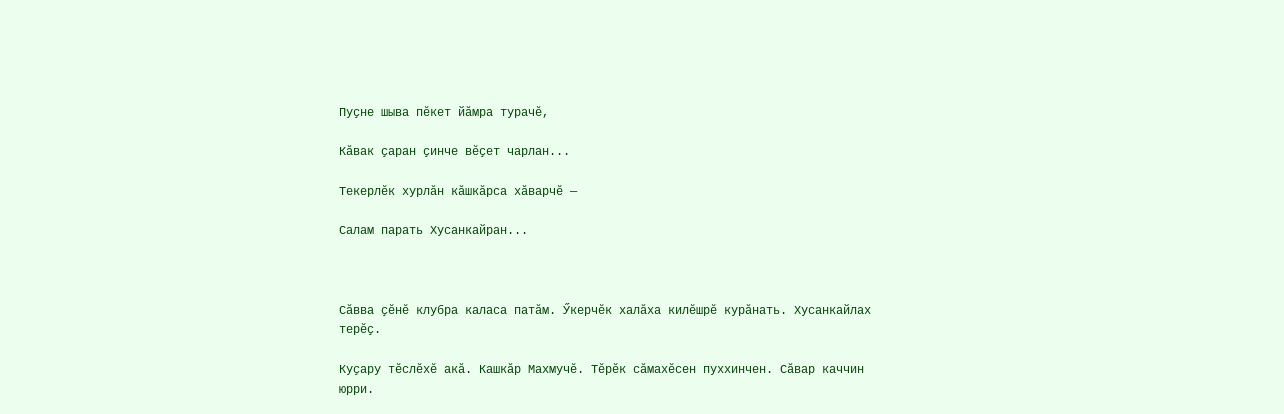Пуҫне шыва пӗкет йӑмра турачӗ,

Кӑвак ҫаран ҫинче вӗҫет чарлан...

Текерлӗк хурлӑн кӑшкӑрса хӑварчӗ —

Салам парать Хусанкайран...



Сӑвва ҫӗнӗ клубра каласа патӑм. Ӳкерчӗк халӑха килӗшрӗ курӑнать. Хусанкайлах терӗҫ.

Куҫару тӗслӗхӗ акӑ. Кашкӑр Махмучӗ. Тӗрӗк сӑмахӗсен пуххинчен. Сӑвар каччин юрри.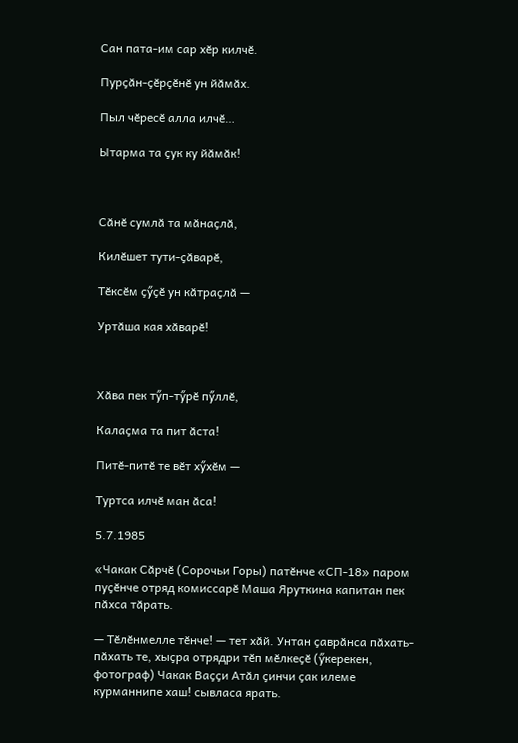Сан пата-им сар хӗр килчӗ.

Пурҫӑн-ҫӗрҫӗнӗ ун йӑмӑх.

Пыл чӗресӗ алла илчӗ…

Ытарма та ҫук ку йӑмӑк!



Сӑнӗ сумлӑ та мӑнаҫлӑ,

Килӗшет тути-ҫӑварӗ,

Тӗксӗм ҫӳҫӗ ун кӑтраҫлӑ —

Уртӑша кая хӑварӗ!



Хӑва пек тӳп-тӳрӗ пӳллӗ,

Калаҫма та пит ӑста!

Питӗ-питӗ те вӗт хӳхӗм —

Туртса илчӗ ман ӑса!

5.7.1985

«Чакак Сӑрчӗ (Сорочьи Горы) патӗнче «СП-18» паром пуҫӗнче отряд комиссарӗ Маша Яруткина капитан пек пӑхса тӑрать.

— Тӗлӗнмелле тӗнче! — тет хӑй. Унтан ҫаврӑнса пӑхать-пӑхать те, хыҫра отрядри тӗп мӗлкеҫӗ (ӳкерекен, фотограф) Чакак Ваҫҫи Атӑл ҫинчи ҫак илеме курманнипе хаш! сывласа ярать.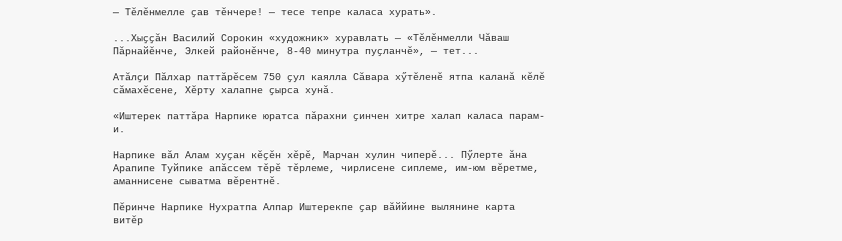— Тӗлӗнмелле ҫав тӗнчере! — тесе тепре каласа хурать».

...Хыҫҫӑн Василий Сорокин «художник» хуравлать — «Тӗлӗнмелли Чӑваш Пӑрнайӗнче, Элкей районӗнче, 8-40 минутра пуҫланчӗ», — тет...

Атӑлҫи Пӑлхар паттӑрӗсем 750 ҫул каялла Сӑвара хӳтӗленӗ ятпа каланӑ кӗлӗ сӑмахӗсене, Хӗрту халапне ҫырса хунӑ.

«Иштерек паттӑра Нарпике юратса пӑрахни ҫинчен хитре халап каласа парам-и.

Нарпике вӑл Алам хуҫан кӗҫӗн хӗрӗ, Марчан хулин чиперӗ... Пӳлерте ӑна Арапипе Туйпике апӑссем тӗрӗ тӗрлеме, чирлисене сиплеме, им-юм вӗретме, аманнисене сыватма вӗрентнӗ.

Пӗринче Нарпике Нухратпа Алпар Иштерекпе ҫар вӑййине вылянине карта витӗр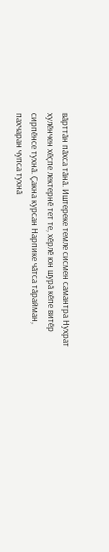вӑрттӑн пӑхса тӑнӑ. Иштереке темле сисмен самантра Нухрат хулӗнчен хӗҫпе лектернӗ тет те, хӗрлӗ юн шурӑ кӗпе витӗр сирпӗнсе тухнӑ. Ҫакна курсан Нарпике чӑтса тӑрайман, пахчаран чупса тухнӑ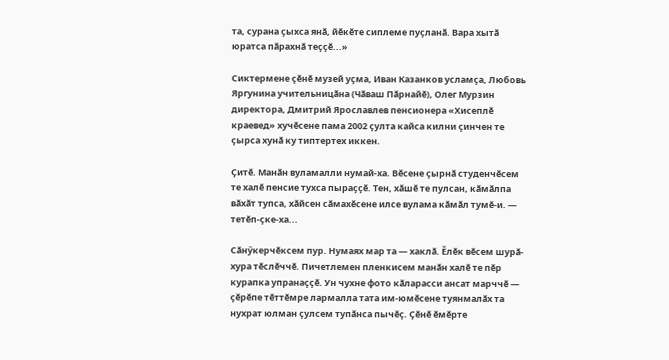та, сурана ҫыхса янӑ, йӗкӗте сиплеме пуҫланӑ. Вара хытӑ юратса пӑрахнӑ теҫҫӗ...»

Сиктермене ҫӗнӗ музей уҫма, Иван Казанков усламҫа, Любовь Яргунина учительницӑна (Чӑваш Пӑрнайӗ), Олег Мурзин директора, Дмитрий Ярославлев пенсионера «Хисеплӗ краевед» хучӗсене пама 2002 ҫулта кайса килни ҫинчен те ҫырса хунӑ ку типтертех иккен.

Ҫитӗ. Манӑн вуламалли нумай-ха. Вӗсене ҫырнӑ студенчӗсем те халӗ пенсие тухса пыраҫҫӗ. Тен, хӑшӗ те пулсан, кӑмӑлпа вӑхӑт тупса, хӑйсен сӑмахӗсене илсе вулама кӑмӑл тумӗ-и. — тетӗп-ҫке-ха...

Сӑнӳкерчӗксем пур. Нумаях мар та — хаклӑ. Ӗлӗк вӗсем шурӑ-хура тӗслӗччӗ. Пичетлемен пленкисем манӑн халӗ те пӗр курапка упранаҫҫӗ. Ун чухне фото кӑларасси ансат марччӗ — ҫӗрӗпе тӗттӗмре лармалла тата им-юмӗсене туянмалӑх та нухрат юлман ҫулсем тупӑнса пычӗҫ. Ҫӗнӗ ӗмӗрте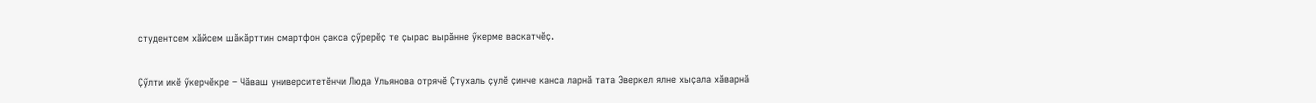студентсем хӑйсем шӑкӑрттин смартфон ҫакса ҫӳрерӗҫ те ҫырас вырӑнне ӳкерме васкатчӗҫ.

Ҫӳлти икӗ ӳкерчӗкре – Чӑваш университетӗнчи Люда Ульянова отрячӗ Ҫтухаль ҫулӗ ҫинче канса ларнӑ тата Эверкел ялне хыҫала хӑварнӑ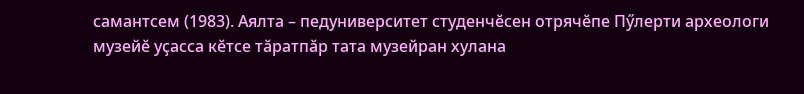самантсем (1983). Аялта – педуниверситет студенчӗсен отрячӗпе Пӳлерти археологи музейӗ уҫасса кӗтсе тӑратпӑр тата музейран хулана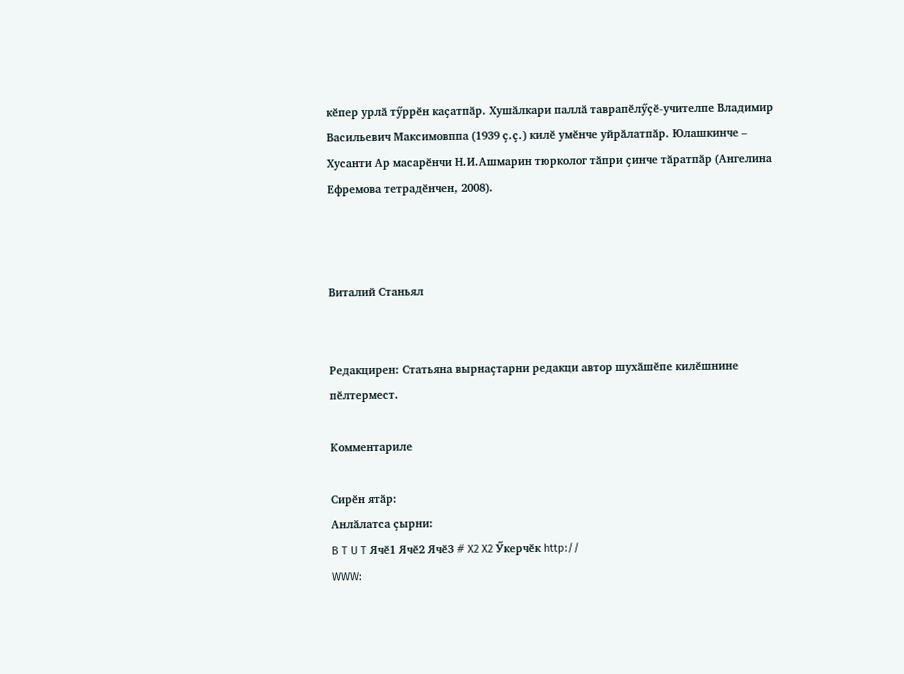кӗпер урлӑ тӳррӗн каҫатпӑр. Хушӑлкари паллӑ таврапӗлӳҫӗ-учителпе Владимир Васильевич Максимовппа (1939 ҫ.ҫ.) килӗ умӗнче уйрӑлатпӑр. Юлашкинче – Хусанти Ар масарӗнчи Н.И.Ашмарин тюрколог тӑпри ҫинче тӑратпӑр (Ангелина Ефремова тетрадӗнчен, 2008).



Виталий Станьял


Редакцирен: Статьяна вырнаҫтарни редакци автор шухӑшӗпе килӗшнине пӗлтермест.

Комментариле

Сирӗн ятӑp:
Анлӑлатса ҫырни:
B T U T Ячӗ1 Ячӗ2 Ячӗ3 # X2 X2 Ӳкерчӗк http://
WWW: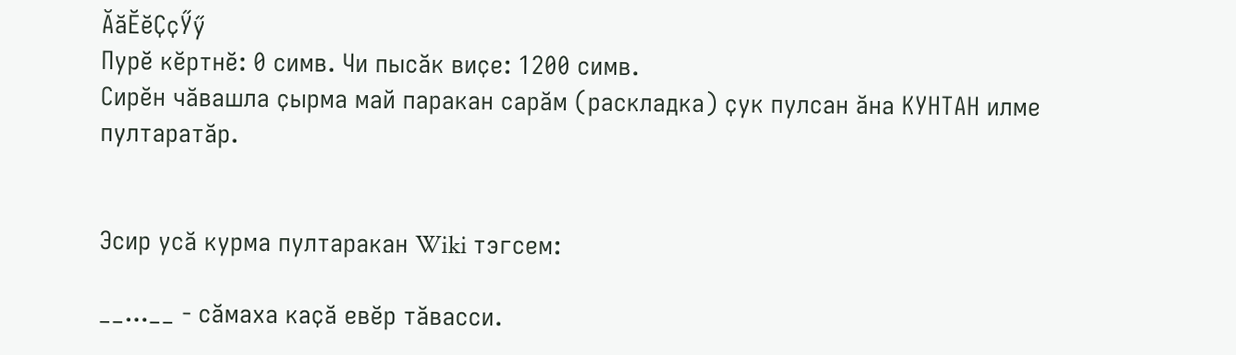ӐӑӖӗҪҫӲӳ
Пурӗ кӗртнӗ: 0 симв. Чи пысӑк виҫе: 1200 симв.
Сирӗн чӑвашла ҫырма май паракан сарӑм (раскладка) ҫук пулсан ӑна КУНТАН илме пултаратӑр.


Эсир усӑ курма пултаракан Wiki тэгсем:

__...__ - сӑмаха каҫӑ евӗр тӑвасси.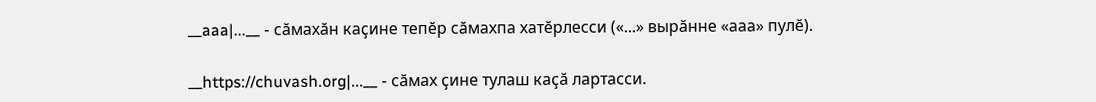__aaa|...__ - сӑмахӑн каҫине тепӗр сӑмахпа хатӗрлесси («...» вырӑнне «ааа» пулӗ).

__https://chuvash.org|...__ - сӑмах ҫине тулаш каҫӑ лартасси.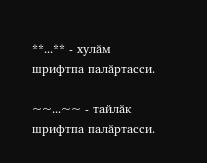**...** - хулӑм шрифтпа палӑртасси.

~~...~~ - тайлӑк шрифтпа палӑртасси.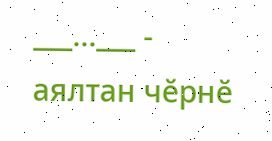___...___ - аялтан чӗрнӗ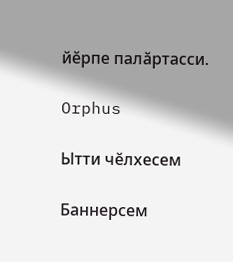йӗрпе палӑртасси.

Orphus

Ытти чӗлхесем

Баннерсем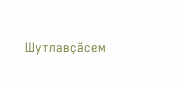Шутлавҫӑсем